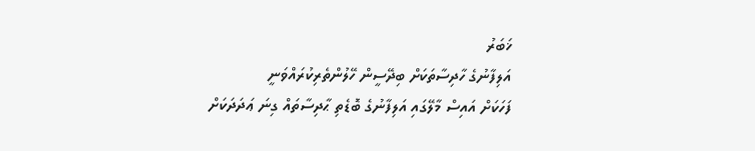ޚަބަރު
އަލިފާނުގެ ހާދިސާތަކަށް ބިދޭސީން ހޭލުންތެރިކުރައްވަނީ
ފަހަކަށް އައިސް މާލޭގައި އަލިފާނުގެ ބޮޑެތި ޙާދިސާތައް ގިނަ ޢަދަދަކަށް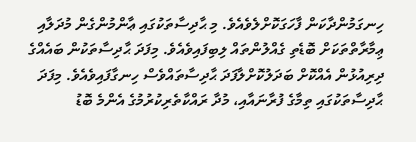ހިނގަމުންދާކަން ފާހަގަކޮށްލެވެއެވެ. މި ޙާދިސާތަކުގައި ޢާންމުންގެން މުދަލާއި ޢިމާރާތްތަކަށް ބޮޑެތި ގެއްލުންތައް ލިބިފައިވެއެވެ. މިފަދަ ޙާދިސާތަކުން ބައެއްގެ ދިރިއުޅުން އެއްކޮށް ބަދަލުކޮށްލާފަދަ ޙާދިސާތައްވެސް ހިނގާފައިވެއެވެ. މިފަދަ ޙާދިސާތަކުގައި ތިމާގެ ފުރާނައާއި، މުދާ ރައްކާތެރިކުރުމުގެ އެންމެ ބޮޑު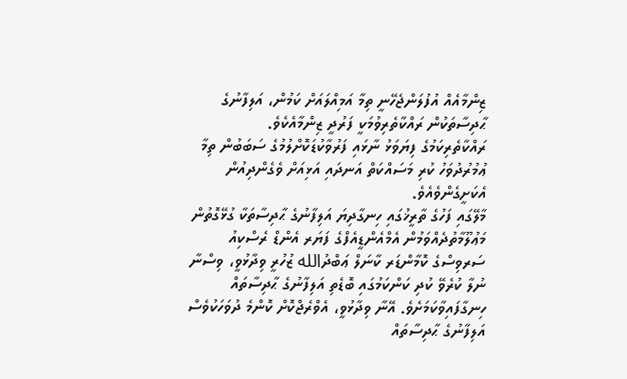ޒިންމާއެއް އުފުލަންޖެހޭނީ ތިމާ އަމިއްލައަށް ކަމުން، އަލިފާނުގެ ޙާދިސާތަކުން ރައްކާތެރިވުމަކީ ފަރުދީ ޒިންމާއެކެވެ.
ރައްކާތެރިކަމުގެ ފިޔަވަޅު ނާޅައި ފަރުވާކުޑަކޮށްލުމުގެ ސަބަބުން ތިމާ ޢުމުރުދުވަހު ކުރި މަސައްކަތް އަނދައި އަޅިއަށް ވެގެންދިއުން އެކަށީގެންވެއެވެ.
މާލޭގައި ފަހުގެ ތާރީޚުގައި ހިނގާދިޔަ އަލިފާނުގެ ޙާދިސާތަކާ ގުޅޭގޮތުން މަޢުލޫމާތުދެއްވަމުން އެމްއެންޑީއެފްގެ ފަޔަރ އެންޑް ރެސްކިއު ސަރވިސްގެ ކޮމާންޑަރ ކާނަލް ޢަބްދުالله ޒުހުރީ ވިދާޅުވީ، ވިސްނާ ނުލާ ކުރެވޭ ކުދި ކަންކަމުގައި ބޮޑެތި އަލިފާނުގެ ޙާދިސާތައް ހިނގާފައިވާކަމަށެވެ. އޭނާ ވިދާޅުވީ، އެވްރެޖްކޮށް ކޮންމެ ދުވަހަކުވެސް އަލިފާނުގެ ޙާދިސާތައް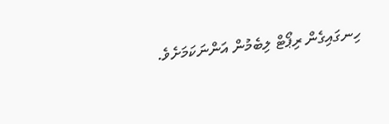ހިނގައިގެން ރިޕޯޓް ލިބެމުން އަންނަކަމަށެވެ.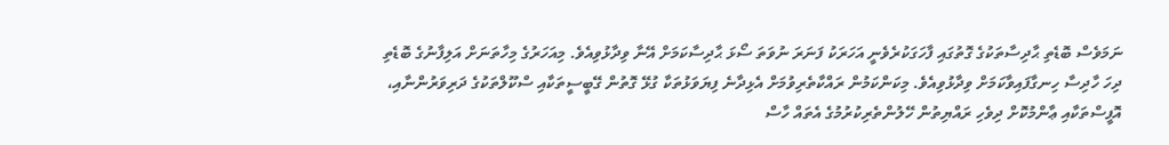ނަމަވެސް ބޮޑެތި ޙާދިސާތަކުގެ ގޮތުގައި ފާހަގަކުރެވެނީ އަހަރަކު ފަނަރަ ނުވަތަ ސޯޅަ ޙާދިސާކަމަށް އޭނާ ވިދާޅުވިއެވެ. މިއަހަރުގެ މިހާތަނަށް އަލިފާނުގެ ބޮޑެތި ދިހަ ހާދިސާ ހިނގާފައިވާކަމަށް ވިދާޅުވިއެވެ. މިކަންކަމުން ރައްކާތެރިވުމަށް އެޅިދާނެ ފިޔަވަޅުތަކާ ގުޅޭ ގޮތުން ގޭބީސީތަކާއި ސްކޫލްތަކުގެ ދަރިވަރުންނާއި، އޮފީސްތަކާއި ޢާންމުކޮށް ދިވެހި ރައްޔިތުން ހޭލުންތެރިކުރުމުގެ އެތައް ހާސް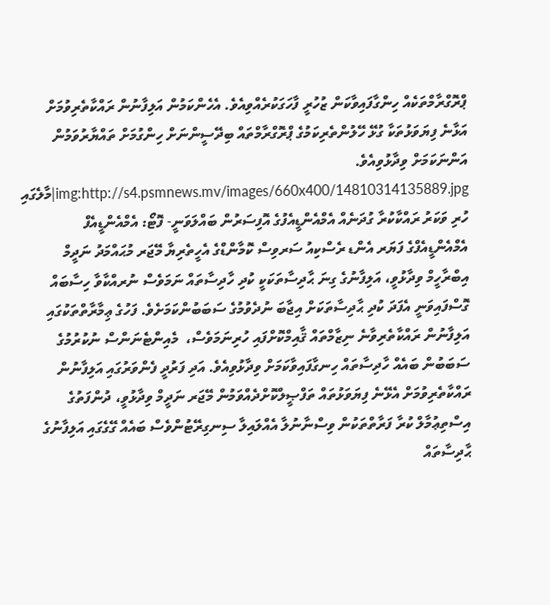ޕްރޮގްރާމްތަކެއް ހިންގާފައިވާކަން ޒުހުރީ ފާހަގަކުރެއްވިއެވެ. އެހެންކަމުން އަލިފާނުން ރައްކާތެރިވުމަށް އަޅާނެ ފިޔަވަޅުތަކާ ގުޅޭ ހޭލުންތެރިކަމުގެ ޕްރޮގްރާމްތައް ބިދޭސީންނަށް ހިންގުމަށް ތައްޔާރުވަމުން އަންނަކަމަށް ވިދާޅުވިއެވެ.
img:http://s4.psmnews.mv/images/660x400/14810314135889.jpg|މާލެގައި ހުރި ވަކަރު ރައްކާކުރާ ގުދަނެއް އެމްއެންޑީއެފުގެ އޮފިސަރުން ބައްލަވަނީ- ފޮޓޯ: އެމްއެންޑީއެފް
އެމްއެންޑީއެފްގެ ފަޔަރ އެންޑ ރެސްކިއު ސަރވިސް ކޮމާންޑްގެ އެހީތެރިޔާ މޭޖަރ މުޙައްމަދު ނަދީމް އިބްރާހީމް ވިދާޅުވީ، އަލިފާނުގެ ގިނަ ޙާދިސާތަކަކީ ކުދި ހާދިސާތައް ނަމަވެސް ނުރއްކާވާ ހިސާބައް ގޮސްފައިވަނީ އެފަދަ ކުދި ޙާދިސާތަކަށް އިޖާބަ ނުދެވުމުގެ ސަބަބުންކަމަށެވެ. ފަހުގެ ޢިމާރާތްތަކުގައި އަލިފާނުން ރައްކާތެރިވާނެ ނިޒާމްތައް ޤާއިމްކޮށްފައި ހުރިނަމަވެސް،  މެއިންޓެނަންސް ނުކުރުމުގެ ސަބަބުން ބައެއް ހާދިސާތައް ހިނގާފައިވާކަމަށް ވިދާޅުވިއެވެ. އަދި ފަރުދީ ފެންވަރުގައި އަލިފާނުން ރައްކާތެރިވުމަށް އެޅޭނެ ފިޔަވަޅުތައް ތަފްޞީލްކޮށްދެއްވަމުން މޭޖަރ ނަދީމް ވިދާޅުވީ، ދުންފަތުގެ އިސްތިޢުމާލް ކުރާ ފަރާތްތަކުން ވިސްނާނުލާ އެއްލައިލާ ސިނގިރޭޓުންވެސް ބައެއް ގޭގެގައި އަލިފާނުގެ ޙާދިސާތައް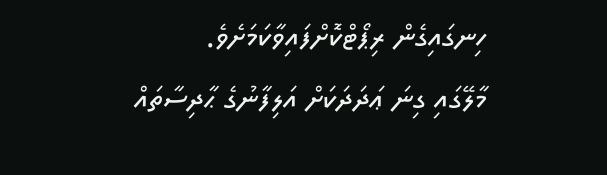ހިނގައިގެން ރިޕޯޓްކޮށްފައިވާކަމަށެވެ.
މާލޭގައި ގިނަ ޢަދަދަކަށް އަލިފާނުގެ ޙާދިސާތައް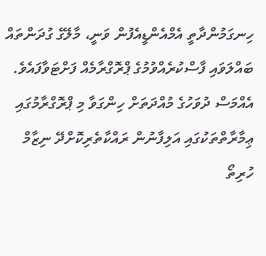ހިނގަމުންދާތީ އެމްއެންޑީއެފުން ވަނީ، މާލޭގެ ގުދަންތައް ބައްލަވައި ފާސްކުރެއްވުމުގެ ޕްރޮގްރާމެއް ފަށްޓަވާފައެވެ. އެއްމަސް ދުވަހުގެ މުއްދަތަށް ހިންގަވާ މި ޕްރޮގްރާމުގައި ޢިމާރާތްތަކުގައި އަލިފާނުން ރައްކާތެރިކޮށްދޭ ނިޒާމް ހުރިތޯ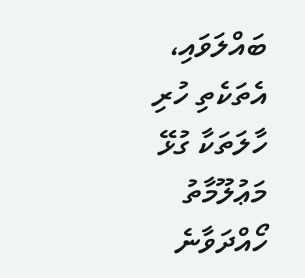ބައްލަވައި، އެތަކެތި ހުރި ހާލަތަކާ ގުޅޭ މަޢުލޫމާތު ހޯއްދަވާނެ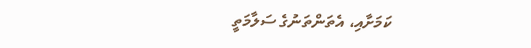ކަމަށާއި، އެތަންތަނުގެ ސަލާމަތީ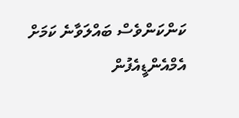ކަންކަންވެސް ބައްލަވާނެ ކަމަށް އެމްއެންޑީއެފުން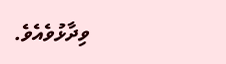ވިދާޅުވެއެވެ.